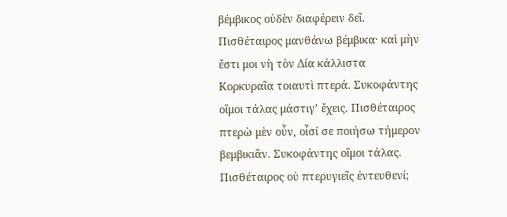βέμβικος οὐδὲν διαφέρειν δεῖ. Πισθέταιρος μανθάνω βέμβικα· καὶ μὴν ἔστι μοι νὴ τὸν Δία κάλλιστα Κορκυραῖα τοιαυτὶ πτερά. Συκοφάντης οἴμοι τάλας μάστιγʼ ἔχεις. Πισθέταιρος πτερὼ μὲν οὖν, οἷσί σε ποιήσω τήμερον βεμβικιᾶν. Συκοφάντης οἴμοι τάλας. Πισθέταιρος οὐ πτερυγιεῖς ἐντευθενί;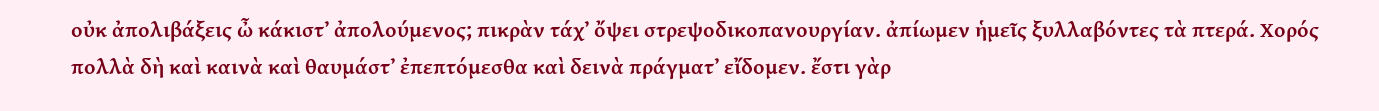οὐκ ἀπολιβάξεις ὦ κάκιστʼ ἀπολούμενος; πικρὰν τάχʼ ὄψει στρεψοδικοπανουργίαν. ἀπίωμεν ἡμεῖς ξυλλαβόντες τὰ πτερά. Χορός πολλὰ δὴ καὶ καινὰ καὶ θαυμάστʼ ἐπεπτόμεσθα καὶ δεινὰ πράγματʼ εἴδομεν. ἔστι γὰρ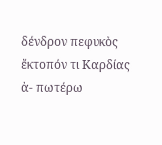δένδρον πεφυκὸς ἔκτοπόν τι Καρδίας ἀ- πωτέρω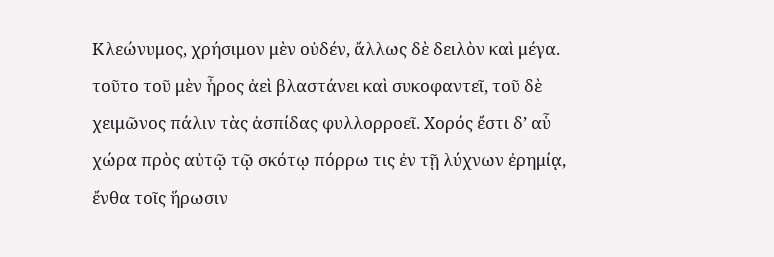Κλεώνυμος, χρήσιμον μὲν οὐδέν, ἄλλως δὲ δειλὸν καὶ μέγα. τοῦτο τοῦ μὲν ἦρος ἀεὶ βλαστάνει καὶ συκοφαντεῖ, τοῦ δὲ χειμῶνος πάλιν τὰς ἀσπίδας φυλλορροεῖ. Χορός ἔστι δʼ αὗ χώρα πρὸς αὐτῷ τῷ σκότῳ πόρρω τις ἐν τῇ λύχνων ἐρημίᾳ, ἔνθα τοῖς ἥρωσιν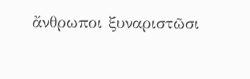ἄνθρωποι ξυναριστῶσι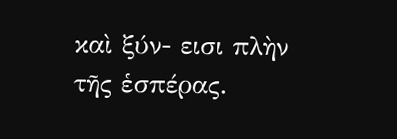καὶ ξύν- εισι πλὴν τῆς ἑσπέρας.